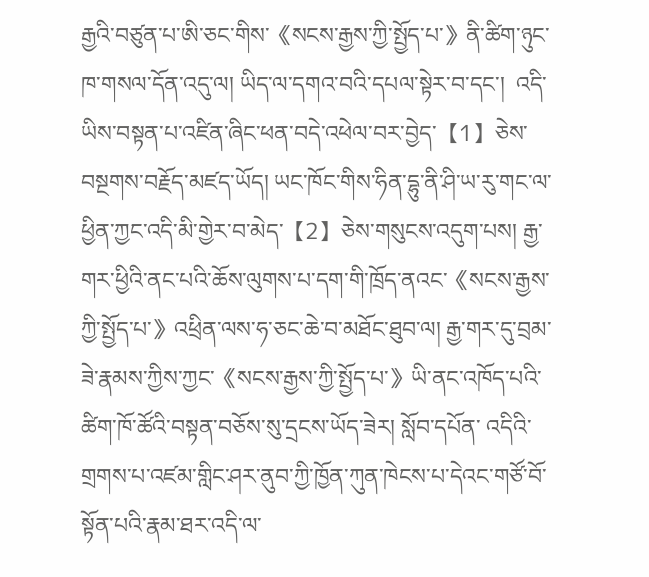རྒྱའི་བཙུན་པ་ཨི་ཅང་གིས་《སངས་རྒྱས་ཀྱི་སྤྱོད་པ་》ནི་ཚིག་ཉུང་ཁ་གསལ་དོན་འདུ་ལ། ཡིད་ལ་དགའ་བའི་དཔལ་སྟེར་བ་དང་།  འདི་ཡིས་བསྟན་པ་འཛིན་ཞིང་ཕན་བདེ་འཕེལ་བར་བྱེད་【1】ཅེས་བསྔགས་བརྗོད་མཛད་ཡོད། ཡང་ཁོང་གིས་ཧིན་དྷུ་ནི་ཤི་ཡ་རུ་གང་ལ་ཕྱིན་ཀྱང་འདི་མི་གྱེར་བ་མེད་【2】ཅེས་གསུངས་འདུག་པས། རྒྱ་གར་ཕྱིའི་ནང་པའི་ཆོས་ལུགས་པ་དག་གི་ཁྲོད་ནའང་《སངས་རྒྱས་ཀྱི་སྤྱོད་པ་》འཕྲིན་ལས་ཧ་ཅང་ཆེ་བ་མཐོང་ཐུབ་ལ། རྒྱ་གར་དུ་བྲམ་ཟེ་རྣམས་ཀྱིས་ཀྱང་《སངས་རྒྱས་ཀྱི་སྤྱོད་པ་》ཡི་ནང་འཁོད་པའི་ཚིག་ཁོ་ཚོའི་བསྟན་བཅོས་སུ་དྲངས་ཡོད་ཟེར། སློབ་དཔོན་ འདིའི་གྲགས་པ་འཛམ་གླིང་ཤར་ནུབ་ཀྱི་ཁྱོན་ཀུན་ཁེངས་པ་དེའང་གཙོ་བོ་སྟོན་པའི་རྣམ་ཐར་འདི་ལ་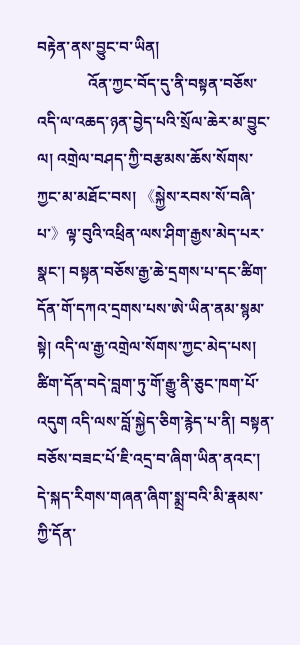བརྟེན་ནས་བྱུང་བ་ཡིན།
             འོན་ཀྱང་བོད་དུ་ནི་བསྟན་བཅོས་འདི་ལ་འཆད་ཉན་བྱེད་པའི་སྲོལ་ཆེར་མ་བྱུང་ལ། འགྲེལ་བཤད་ཀྱི་བརྩམས་ཆོས་སོགས་ཀྱང་མ་མཐོང་བས། 《སྐྱེས་རབས་སོ་བཞི་པ་》ལྟ་བུའི་འཕྲིན་ལས་ཤིག་རྒྱས་མེད་པར་སྣང་། བསྟན་བཅོས་རྒྱ་ཆེ་དྲགས་པ་དང་ཚིག་དོན་གོ་དཀའ་དྲགས་པས་ཨེ་ཡིན་ནམ་སྙམ་སྟེ། འདི་ལ་རྒྱ་འགྲེལ་སོགས་ཀྱང་མེད་པས། ཚིག་དོན་བདེ་བླག་ཏུ་གོ་རྒྱུ་ནི་ཅུང་ཁག་པོ་འདུག འདི་ལས་བློ་སྐྱེད་ཅིག་རྙེད་པ་ནི། བསྟན་བཅོས་བཟང་པོ་ཇི་འདྲ་བ་ཞིག་ཡིན་ནའང་། དེ་སྐད་རིགས་གཞན་ཞིག་སྨྲ་བའི་མི་རྣམས་ཀྱི་དོན་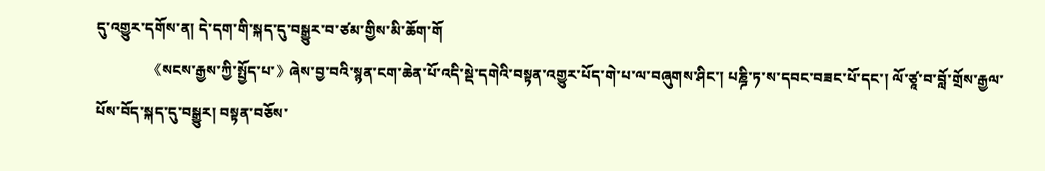དུ་འགྱུར་དགོས་ན། དེ་དག་གི་སྐད་དུ་བསྒྱུར་བ་ཙམ་གྱིས་མི་ཆོག་གོ
             《སངས་རྒྱས་ཀྱི་སྤྱོད་པ་》ཞེས་བྱ་བའི་སྙན་ངག་ཆེན་པོ་འདི་སྡེ་དགེའི་བསྟན་འགྱུར་པོད་གེ་པ་ལ་བཞུགས་ཤིང་། པཎྜི་ཏ་ས་དབང་བཟང་པོ་དང་། ལོ་ཙཱ་བ་བློ་གྲོས་རྒྱལ་པོས་བོད་སྐད་དུ་བསྒྱུར། བསྟན་བཅོས་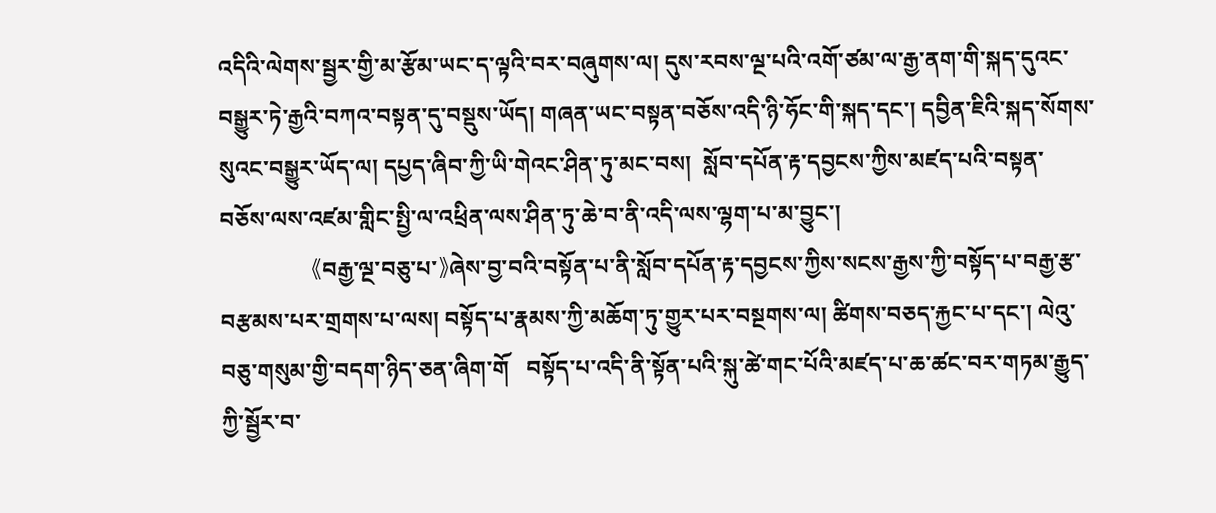འདིའི་ལེགས་སྦྱར་གྱི་མ་རྩོམ་ཡང་ད་ལྟའི་བར་བཞུགས་ལ། དུས་རབས་ལྔ་པའི་འགོ་ཙམ་ལ་རྒྱ་ནག་གི་སྐད་དུའང་བསྒྱུར་ཏེ་རྒྱའི་བཀའ་བསྟན་དུ་བསྡུས་ཡོད། གཞན་ཡང་བསྟན་བཅོས་འདི་ཉི་ཧོང་གི་སྐད་དང་། དབྱིན་ཇིའི་སྐད་སོགས་སུའང་བསྒྱུར་ཡོད་ལ། དཔྱད་ཞིབ་ཀྱི་ཡི་གེའང་ཤིན་ཏུ་མང་བས།  སློབ་དཔོན་རྟ་དབྱངས་ཀྱིས་མཛད་པའི་བསྟན་བཅོས་ལས་འཛམ་གླིང་སྤྱི་ལ་འཕྲིན་ལས་ཤིན་ཏུ་ཆེ་བ་ནི་འདི་ལས་ལྷག་པ་མ་བྱུང་།
             《བརྒྱ་ལྔ་བཅུ་པ་》ཞེས་བྱ་བའི་བསྟོན་པ་ནི་སློབ་དཔོན་རྟ་དབྱངས་ཀྱིས་སངས་རྒྱས་ཀྱི་བསྟོད་པ་བརྒྱ་རྩ་བརྩམས་པར་གྲགས་པ་ལས། བསྟོད་པ་རྣམས་ཀྱི་མཆོག་ཏུ་གྱུར་པར་བསྔགས་ལ། ཚིགས་བཅད་རྐྱང་པ་དང་། ལེའུ་བཅུ་གསུམ་གྱི་བདག་ཉིད་ཅན་ཞིག་གོ   བསྟོད་པ་འདི་ནི་སྟོན་པའི་སྐུ་ཚེ་གང་པོའི་མཛད་པ་ཆ་ཚང་བར་གཏམ་རྒྱུད་ཀྱི་སྦྱོར་བ་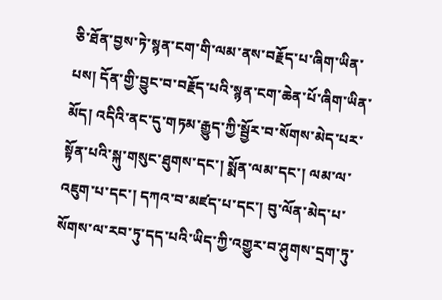ཅི་ཐོན་བྱས་ཏེ་སྙན་ངག་གི་ལམ་ནས་བརྗོད་པ་ཞིག་ཡིན་པས། དོན་གྱི་བྱུང་བ་བརྗོད་པའི་སྙན་ངག་ཆེན་པོ་ཞིག་ཡིན་མོད། འདིའི་ནང་དུ་གཏམ་རྒྱུད་ཀྱི་སྦྱོར་བ་སོགས་མེད་པར་སྟོན་པའི་སྐུ་གསུང་ཐུགས་དང་། སྨོན་ལམ་དང་། ལམ་ལ་འཇུག་པ་དང་། དཀའ་བ་མཛད་པ་དང་། བུ་ལོན་མེད་པ་སོགས་ལ་རབ་ཏུ་དད་པའི་ཡིད་ཀྱི་འགྱུར་བ་ཤུགས་དྲག་ཏུ་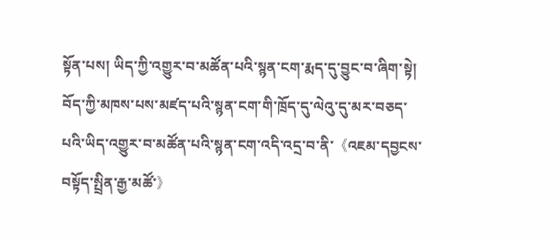སྟོན་པས། ཡིད་ཀྱི་འགྱུར་བ་མཚོན་པའི་སྙན་ངག་རྨད་དུ་བྱུང་བ་ཞིག་སྟེ། བོད་ཀྱི་མཁས་པས་མཛད་པའི་སྙན་ངག་གི་ཁྲོད་དུ་ལེའུ་དུ་མར་བཅད་པའི་ཡིད་འགྱུར་བ་མཚོན་པའི་སྙན་ངག་འདི་འདྲ་བ་ནི་《འཇམ་དབྱངས་བསྟོད་སྤྲིན་རྒྱ་མཚོ་》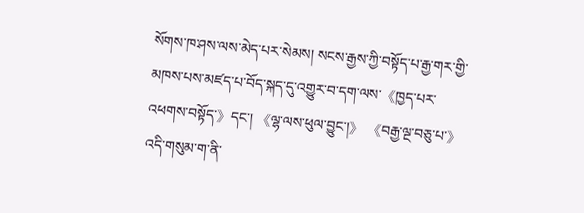སོགས་ཁ་ཤས་ལས་མེད་པར་སེམས། སངས་རྒྱས་ཀྱི་བསྟོད་པ་རྒྱ་གར་གྱི་མཁས་པས་མཛད་པ་བོད་སྐད་དུ་འགྱུར་བ་དག་ལས་《ཁྱད་པར་འཕགས་བསྟོད་》དང་། 《ལྷ་ལས་ཕུལ་བྱུང་།》 《བརྒྱ་ལྔ་བཅུ་པ་》འདི་གསུམ་ག་ནི་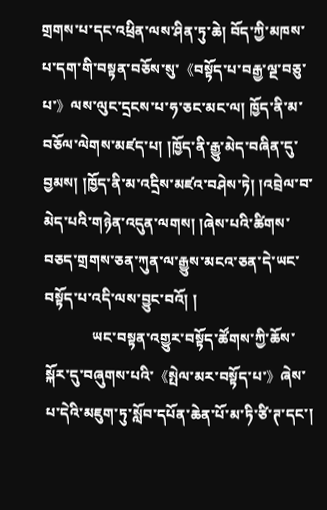གྲགས་པ་དང་འཕྲིན་ལས་ཤིན་ཏུ་ཆེ། བོད་ཀྱི་མཁས་པ་དག་གི་བསྟན་བཅོས་སུ་《བསྟོད་པ་བརྒྱ་ལྔ་བཅུ་པ་》ལས་ལུང་དྲངས་པ་ཧ་ཅང་མང་ལ། ཁྱོད་ནི་མ་བཅོལ་ལེགས་མཛད་པ། །ཁྱོད་ནི་རྒྱུ་མེད་བཞིན་དུ་བྱམས། །ཁྱོད་ནི་མ་འདྲིས་མཛའ་བཤེས་ཏེ། །འབྲེལ་བ་མེད་པའི་གཉེན་འདུན་ལགས། །ཞེས་པའི་ཚིགས་བཅད་གྲགས་ཅན་ཀུན་ལ་རྒྱུས་མངའ་ཅན་དེ་ཡང་བསྟོད་པ་འདི་ལས་བྱུང་བའོ། །
             ཡང་བསྟན་འགྱུར་བསྟོད་ཚོགས་ཀྱི་ཆོས་སྐོར་དུ་བཞུགས་པའི་《སྤེལ་མར་བསྟོད་པ་》ཞེས་པ་དེའི་མཇུག་ཏུ་སློབ་དཔོན་ཆེན་པོ་མ་ཏི་ཙི་ཊ་དང་།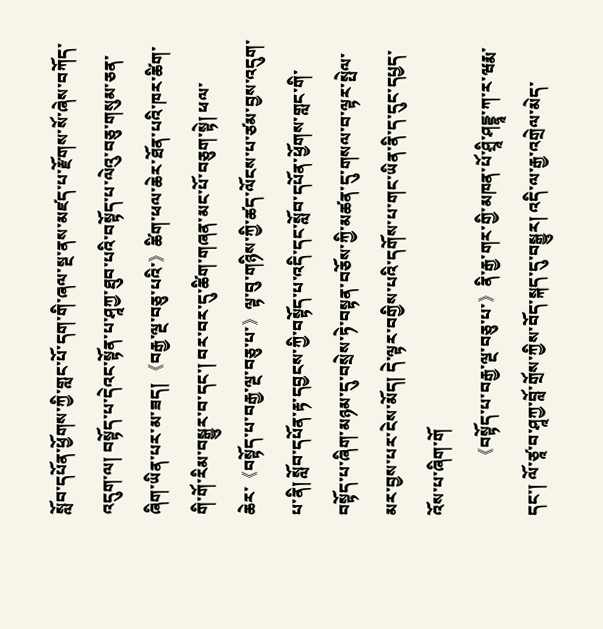སློབ་དཔོན་ཕྱོགས་ཀྱི་གླང་པོ་དག་གི་ཞལ་སྔ་ནས་མཛད་པ་རྫོགས་སོ་ཞེས་བཀོད་འདུག་ལ། བསྟོད་པ་དེའང་སྟོན་པ་ཤཱཀྱ་ཐུབ་པའི་བསྟོད་པ་ལེའུ་བཅུ་གསུམ་ཅན་ཞིག་ཡིན་པར་མ་ཟད། 《བརྒྱ་ལྔ་བཅུ་པའི་》ཚིག་ཕལ་ཆེར་ཐོན་པའི་ཁར་ཚིག་གི་གོ་རིམ་བསྒྱུར་བ་དང་། བར་བར་དུ་ཚིག་གཞན་མང་པོ་བཅུག་སྟེ། ཕལ་ཆེར་《བསྟོད་པ་བརྒྱ་ལྔ་བཅུ་པ་》ལྟ་བུ་གཉིས་ཀྱི་ཚད་ལོངས་པ་ཙམ་བྱས་འདུག་པ་ནི། སློབ་དཔོན་རྟ་དབྱངས་ཀྱི་བསྟོད་པ་འདི་དང་སློབ་དཔོན་ཕྱོགས་གླང་གི་བསྟོད་པ་ཞིག་མཉམ་དུ་བསྲེས་ཏེ་བསྟན་བཅོས་ཀྱི་མཚན་དུ་གསལ་བ་ལྟར་སྤེལ་མར་བྱས་པར་ངེས་མོད། དེ་ལྟར་བགྱིས་པའི་དགོས་པ་གང་ཡིན་ནི་ད་དུང་དཔྱད་འོས་པ་ཞིག་གོ
             《བསྟོད་པ་བརྒྱ་ལྔ་བཅུ་པ་》ནི་རྒྱ་གར་གྱི་མཁན་པོ་ཤྲཱི་ཤདྡྷཱ་ཀ་ར་ཝརྨ་དང་། ལོ་ཙཱ་བ་ཤཱཀྱ་བློ་གྲོས་ཀྱིས་བོད་སྐད་དུ་བསྒྱུར། འདི་ལ་རྒྱ་འགྲེལ་མེད་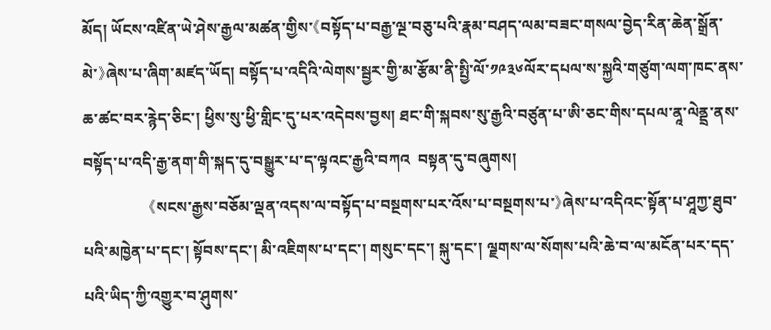མོད། ཡོངས་འཛིན་ཡེ་ཤེས་རྒྱལ་མཚན་གྱིས་《བསྟོད་པ་བརྒྱ་ལྔ་བཅུ་པའི་རྣམ་བཤད་ལམ་བཟང་གསལ་བྱེད་རིན་ཆེན་སྒྲོན་མེ་》ཞེས་པ་ཞིག་མཛད་ཡོད། བསྟོད་པ་འདིའི་ལེགས་སྦྱར་གྱི་མ་རྩོམ་ནི་སྤྱི་ལོ་༡༩༣༦ལོར་དཔལ་ས་སྐྱའི་གཙུག་ལག་ཁང་ནས་ཆ་ཚང་བར་རྙེད་ཅིང་། ཕྱིས་སུ་ཕྱི་གླིང་དུ་པར་འདེབས་བྱས། ཐང་གི་སྐབས་སུ་རྒྱའི་བཙུན་པ་ཨི་ཅང་གིས་དཔལ་ནཱ་ལེནྡྲ་ནས་བསྟོད་པ་འདི་རྒྱ་ནག་གི་སྐད་དུ་བསྒྱུར་པ་ད་ལྟའང་རྒྱའི་བཀའ  བསྟན་དུ་བཞུགས།
             《སངས་རྒྱས་བཅོམ་ལྡན་འདས་ལ་བསྟོད་པ་བསྔགས་པར་འོས་པ་བསྔགས་པ་》ཞེས་པ་འདིའང་སྟོན་པ་ཤཱཀྱ་ཐུབ་པའི་མཁྱེན་པ་དང་། སྟོབས་དང་། མི་འཇིགས་པ་དང་། གསུང་དང་། སྐུ་དང་། ལྗགས་ལ་སོགས་པའི་ཆེ་བ་ལ་མངོན་པར་དད་པའི་ཡིད་ཀྱི་འགྱུར་བ་ཤུགས་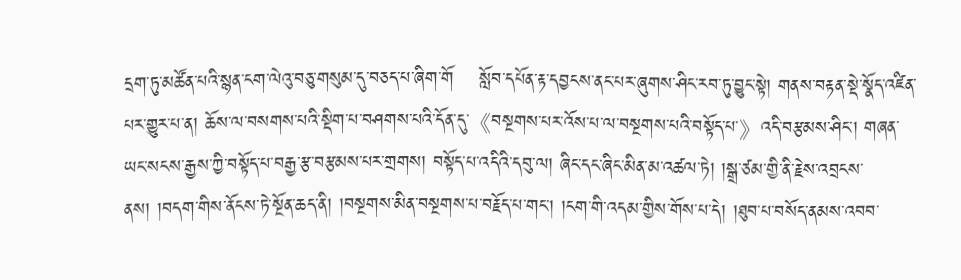དྲག་ཏུ་མཚོན་པའི་སྙན་ངག་ལེའུ་བཅུ་གསུམ་དུ་བཅད་པ་ཞིག་གོ    སློབ་དཔོན་རྟ་དབྱངས་ནང་པར་ཞུགས་ཤིང་རབ་ཏུ་བྱུང་སྟེ། གནས་བརྟན་སྡེ་སྣོད་འཛིན་པར་གྱུར་པ་ན། ཆོས་ལ་བསགས་པའི་སྡིག་པ་བཤགས་པའི་དོན་དུ་《བསྔགས་པར་འོས་པ་ལ་བསྔགས་པའི་བསྟོད་པ་》འདི་བརྩམས་ཤིང་། གཞན་ཡང་སངས་རྒྱས་ཀྱི་བསྟོད་པ་བརྒྱ་རྩ་བརྩམས་པར་གྲགས། བསྟོད་པ་འདིའི་དབུ་ལ། ཞིང་དང་ཞིང་མིན་མ་འཚལ་ཏེ། །སྒྲ་ཙམ་གྱི་ནི་རྗེས་འབྲངས་ནས། །བདག་གིས་ནོངས་ཏེ་སྔོན་ཆད་ནི། །བསྔགས་མིན་བསྔགས་པ་བརྗོད་པ་གང་། །ངག་གི་འདམ་གྱིས་གོས་པ་དེ། །ཐུབ་པ་བསོད་ནམས་འབབ་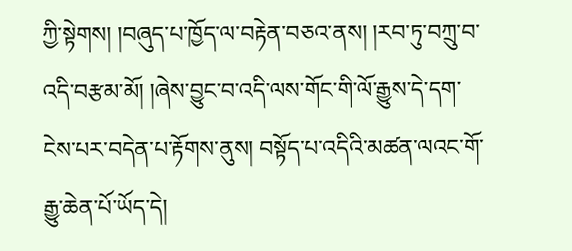ཀྱི་སྟེགས། །བཞུད་པ་ཁྱོད་ལ་བརྟེན་བཅའ་ནས། །རབ་ཏུ་བཀྲུ་བ་འདི་བརྩམ་མོ། །ཞེས་བྱུང་བ་འདི་ལས་གོང་གི་ལོ་རྒྱུས་དེ་དག་ངེས་པར་བདེན་པ་རྟོགས་ནུས། བསྟོད་པ་འདིའི་མཚན་ལའང་གོ་རྒྱུ་ཆེན་པོ་ཡོད་དེ།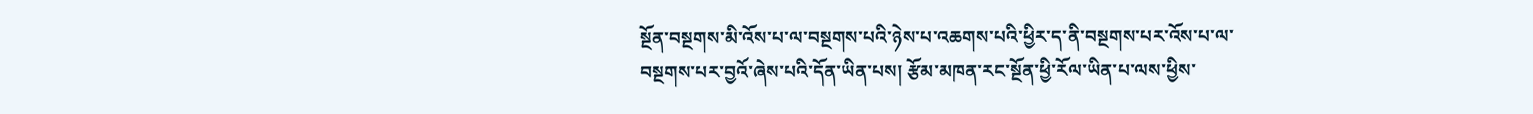སྔོན་བསྔགས་མི་འོས་པ་ལ་བསྔགས་པའི་ཉེས་པ་འཆགས་པའི་ཕྱིར་ད་ནི་བསྔགས་པར་འོས་པ་ལ་བསྔགས་པར་བྱའོ་ཞེས་པའི་དོན་ཡིན་པས། རྩོམ་མཁན་རང་སྔོན་ཕྱི་རོལ་ཡིན་པ་ལས་ཕྱིས་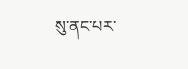སུ་ནང་པར་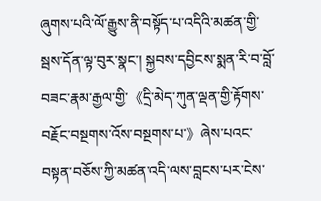ཞུགས་པའི་ལོ་རྒྱུས་ནི་བསྟོད་པ་འདིའི་མཚན་གྱི་སྦས་དོན་ལྟ་བུར་སྣང་། སྐྱབས་དབྱིངས་སྨན་རི་བ་བློ་བཟང་རྣམ་རྒྱལ་གྱི་《དྲི་མེད་ཀུན་ལྡན་གྱི་རྟོགས་བརྗོང་བསྔགས་འོས་བསྔགས་པ་》ཞེས་པའང་བསྟན་བཅོས་ཀྱི་མཚན་འདི་ལས་བླངས་པར་ངེས་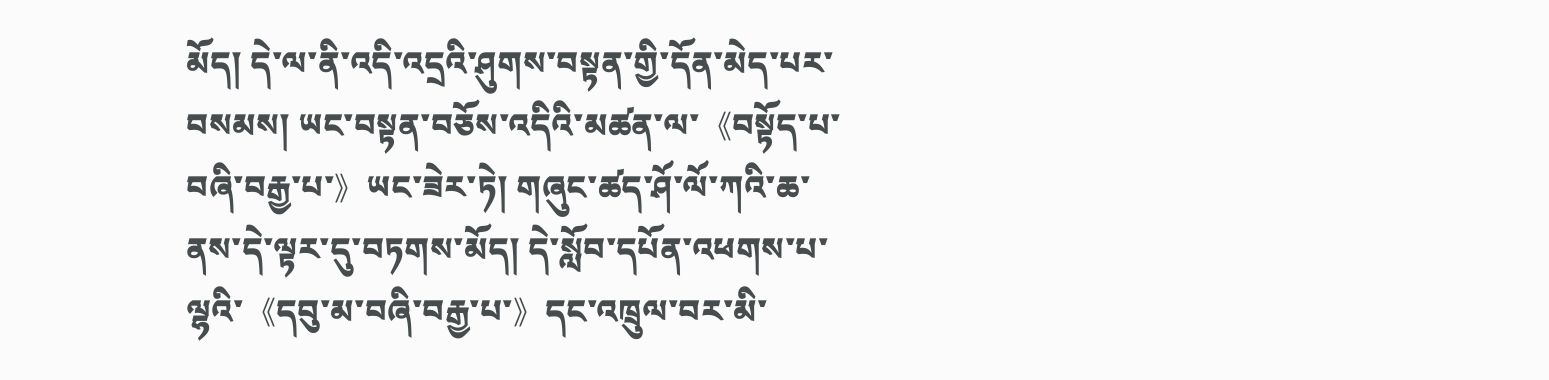མོད། དེ་ལ་ནི་འདི་འདྲའི་ཤུགས་བསྟན་གྱི་དོན་མེད་པར་བསམས། ཡང་བསྟན་བཅོས་འདིའི་མཚན་ལ་《བསྟོད་པ་བཞི་བརྒྱ་པ་》ཡང་ཟེར་ཏེ། གཞུང་ཚད་ཤོ་ལོ་ཀའི་ཆ་ནས་དེ་ལྟར་དུ་བཏགས་མོད། དེ་སློབ་དཔོན་འཕགས་པ་ལྷའི་《དབུ་མ་བཞི་བརྒྱ་པ་》དང་འཁྲུལ་བར་མི་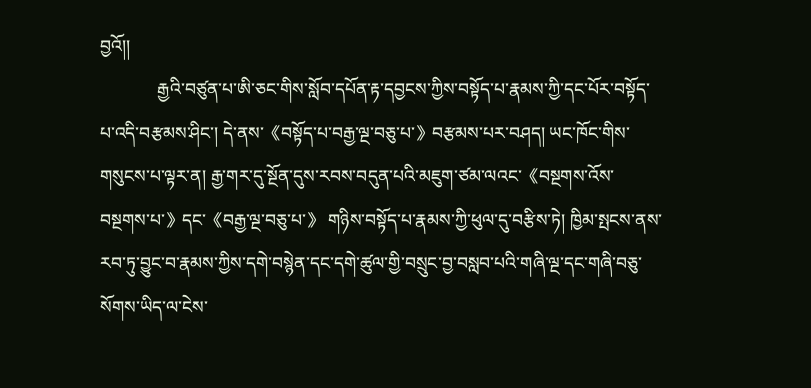བྱའོ།།
             རྒྱའི་བཙུན་པ་ཨི་ཅང་གིས་སློབ་དཔོན་རྟ་དབྱངས་ཀྱིས་བསྟོད་པ་རྣམས་ཀྱི་དང་པོར་བསྟོད་པ་འདི་བརྩམས་ཤིང་། དེ་ནས་《བསྟོད་པ་བརྒྱ་ལྔ་བཅུ་པ་》བརྩམས་པར་བཤད། ཡང་ཁོང་གིས་གསུངས་པ་ལྟར་ན། རྒྱ་གར་དུ་སྔོན་དུས་རབས་བདུན་པའི་མཇུག་ཙམ་ལའང་《བསྔགས་འོས་བསྔགས་པ་》དང་《བརྒྱ་ལྔ་བཅུ་པ་》 གཉིས་བསྟོད་པ་རྣམས་ཀྱི་ཕུལ་དུ་བརྩིས་ཏེ། ཁྱིམ་སྤངས་ནས་རབ་ཏུ་བྱུང་བ་རྣམས་ཀྱིས་དགེ་བསྙེན་དང་དགེ་ཚུལ་གྱི་བསྲུང་བྱ་བསླབ་པའི་གཞི་ལྔ་དང་གཞི་བཅུ་སོགས་ཡིད་ལ་ངེས་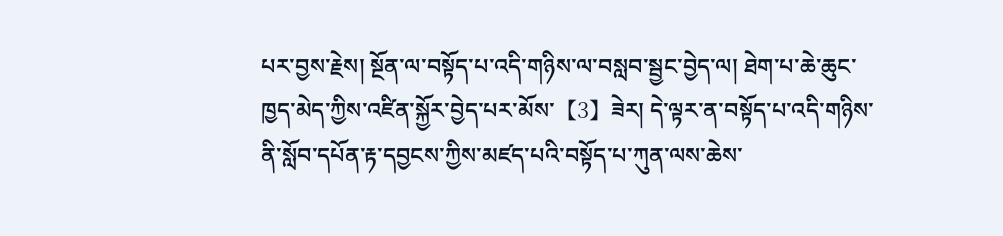པར་བྱས་རྗེས། སྔོན་ལ་བསྟོད་པ་འདི་གཉིས་ལ་བསླབ་སྦྱང་བྱེད་ལ། ཐེག་པ་ཆེ་ཆུང་ཁྱད་མེད་ཀྱིས་འཛིན་སྐྱོར་བྱེད་པར་མོས་【3】ཟེར། དེ་ལྟར་ན་བསྟོད་པ་འདི་གཉིས་ནི་སློབ་དཔོན་རྟ་དབྱངས་ཀྱིས་མཛད་པའི་བསྟོད་པ་ཀུན་ལས་ཆེས་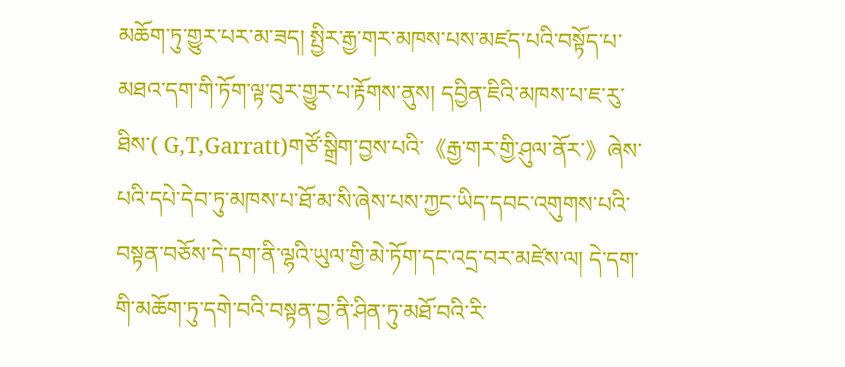མཆོག་ཏུ་གྱུར་པར་མ་ཟད། སྤྱིར་རྒྱ་གར་མཁས་པས་མཛད་པའི་བསྟོད་པ་མཐའ་དག་གི་ཏོག་ལྟ་བུར་གྱུར་པ་རྟོགས་ནུས། དབྱིན་ཇིའི་མཁས་པ་ཇ་རུ་ཐིས་( G,T,Garratt)གཙོ་སྒྲིག་བྱས་པའི་《རྒྱ་གར་གྱི་ཤུལ་ནོར་》ཞེས་པའི་དཔེ་དེབ་ཏུ་མཁས་པ་ཐོ་མ་སི་ཞེས་པས་ཀྱང་ཡིད་དབང་འགུགས་པའི་བསྟན་བཅོས་དེ་དག་ནི་ལྷའི་ཡུལ་གྱི་མེ་ཏོག་དང་འདྲ་བར་མཛེས་ལ། དེ་དག་གི་མཆོག་ཏུ་དགེ་བའི་བསྟན་བྱ་ནི་ཤིན་ཏུ་མཐོ་བའི་རི་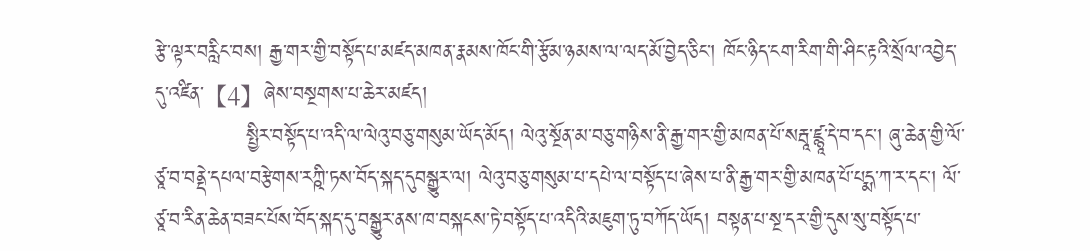རྩེ་ལྟར་བརླིང་བས། རྒྱ་གར་གྱི་བསྟོད་པ་མཛད་མཁན་རྣམས་ཁོང་གི་རྩོམ་ཉམས་ལ་ལད་མོ་བྱེད་ཅིང་། ཁོང་ཉིད་ངག་རིག་གི་ཤིང་རྟའི་སྲོལ་འབྱེད་དུ་འཛིན་【4】ཞེས་བསྔགས་པ་ཆེར་མཛད།
             སྤྱིར་བསྟོད་པ་འདི་ལ་ལེའུ་བཅུ་གསུམ་ཡོད་མོད། ལེའུ་སྔོན་མ་བཅུ་གཉིས་ནི་རྒྱ་གར་གྱི་མཁན་པོ་སརྦཱ་ཛྙཱ་དེ་བ་དང་། ཞུ་ཆེན་གྱི་ལོ་ཙཱ་བ་བནྡེ་དཔལ་བརྩེགས་རཀྵི་ཏས་བོད་སྐད་དུབསྒྱུར་ལ། ལེའུ་བཅུ་གསུམ་པ་དཔེ་ལ་བསྟོད་པ་ཞེས་པ་ནི་རྒྱ་གར་གྱི་མཁན་པོ་པདྨ་ཀ་ར་དང་། ལོ་ཙཱ་བ་རིན་ཆེན་བཟང་པོས་བོད་སྐད་དུ་བསྒྱུར་ནས་ཁ་བསྐངས་ཏེ་བསྟོད་པ་འདིའི་མཇུག་ཏུ་བཀོད་ཡོད། བསྟན་པ་སྔ་དར་གྱི་དུས་སུ་བསྟོད་པ་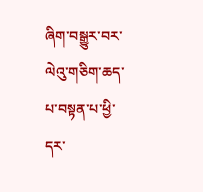ཞིག་བསྒྱུར་བར་ལེའུ་གཅིག་ཆད་པ་བསྟན་པ་ཕྱི་དར་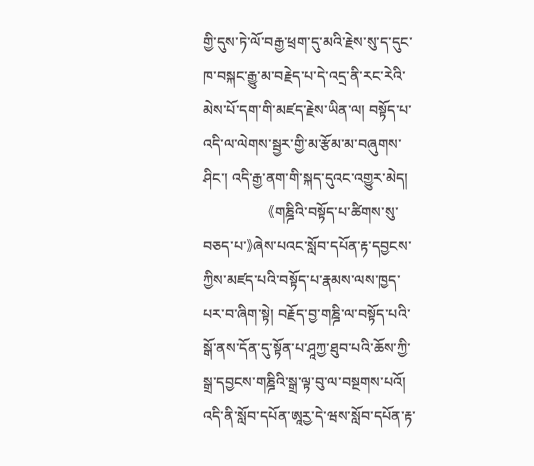གྱི་དུས་ཏེ་ལོ་བརྒྱ་ཕྲག་དུ་མའི་རྗེས་སུ་ད་དུང་ཁ་བསྐང་རྒྱུ་མ་བརྗེད་པ་དེ་འདྲ་ནི་རང་རེའི་མེས་པོ་དག་གི་མཛད་རྗེས་ཡིན་ལ། བསྟོད་པ་འདི་ལ་ལེགས་སྦྱར་གྱི་མ་རྩོམ་མ་བཞུགས་ཤིང་། འདི་རྒྱ་ནག་གི་སྐད་དུའང་འགྱུར་མེད།
             《གཎྜིའི་བསྟོད་པ་ཚིགས་སུ་བཅད་པ་》ཞེས་པའང་སློབ་དཔོན་རྟ་དབྱངས་ཀྱིས་མཛད་པའི་བསྟོད་པ་རྣམས་ལས་ཁྱད་པར་བ་ཞིག་སྟེ། བརྗོད་བྱ་གཎྜི་ལ་བསྟོད་པའི་སྒོ་ནས་དོན་དུ་སྟོན་པ་ཤཱཀྱ་ཐུབ་པའི་ཆོས་ཀྱི་སྒྲ་དབྱངས་གཎྜིའི་སྒྲ་ལྟ་བུ་ལ་བསྔགས་པའོ། འདི་ནི་སློབ་དཔོན་ཨཱརྱ་དེ་ཝས་སློབ་དཔོན་རྟ་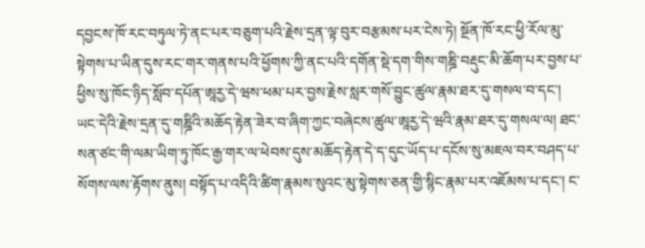དབྱངས་ཁོ་རང་བཏུལ་ཏེ་ནང་པར་བཅུག་པའི་རྗེས་དྲན་ལྟ་བུར་བརྩམས་པར་ངེས་ཏེ། སྔོན་ཁོ་རང་ཕྱི་རོལ་མུ་སྟེགས་པ་ཡིན་དུས་རང་གར་གནས་པའི་ཕྱོགས་ཀྱི་ནང་པའི་དགོན་སྡེ་དག་གིས་གཎྜི་བརྡུང་མི་ཆོག་པར་བྱས་པ་ཕྱིས་སུ་ཁོང་ཉིད་སློབ་དཔོན་ཨཱརྱ་དེ་ཝས་ཕམ་པར་བྱས་རྗེས་སླར་གསོ་བྱུང་ཚུལ་རྣམ་ཐར་དུ་གསལ་བ་དང་། ཡང་དེའི་རྗེས་དྲན་དུ་གཎྜིའི་མཆོད་རྟེན་ཟེར་བ་ཞིག་ཀྱང་བཞེངས་ཚུལ་ཨཱརྱ་དེ་ཝའི་རྣམ་ཐར་དུ་གསལ་ལ། ཐང་སན་ཙང་གི་ལམ་ཡིག་ཏུ་ཁོང་རྒྱ་གར་ལ་ཕེབས་དུས་མཆོད་རྟེན་དེ་ད་དུང་ཡོད་པ་དངོས་སུ་མཇལ་བར་བཤད་པ་སོགས་ལས་རྟོགས་ནུས། བསྟོད་པ་འདིའི་ཚིག་རྣམས་སུའང་མུ་སྟེགས་ཅན་གྱི་སྙིང་རྣམ་པར་འཇོམས་པ་དང་། ང་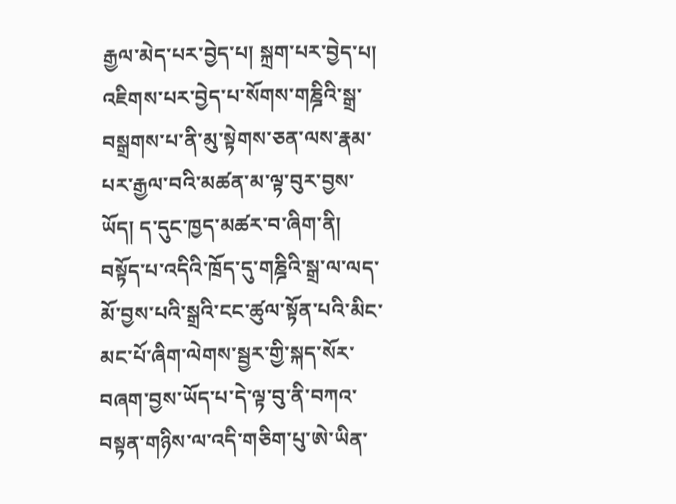རྒྱལ་མེད་པར་བྱེད་པ། སྐྲག་པར་བྱེད་པ། འཇིགས་པར་བྱེད་པ་སོགས་གཎྜིའི་སྒྲ་བསྒྲགས་པ་ནི་མུ་སྟེགས་ཅན་ལས་རྣམ་པར་རྒྱལ་བའི་མཚན་མ་ལྟ་བུར་བྱས་ཡོད། ད་དུང་ཁྱད་མཚར་བ་ཞིག་ནི། བསྟོད་པ་འདིའི་ཁྲོད་དུ་གཎྜིའི་སྒྲ་ལ་ལད་མོ་བྱས་པའི་སྒྲའི་ངང་ཚུལ་སྟོན་པའི་མིང་མང་པོ་ཞིག་ལེགས་སྦྱར་གྱི་སྐད་སོར་བཞག་བྱས་ཡོད་པ་དེ་ལྟ་བུ་ནི་བཀའ་བསྟན་གཉིས་ལ་འདི་གཅིག་པུ་ཨེ་ཡིན་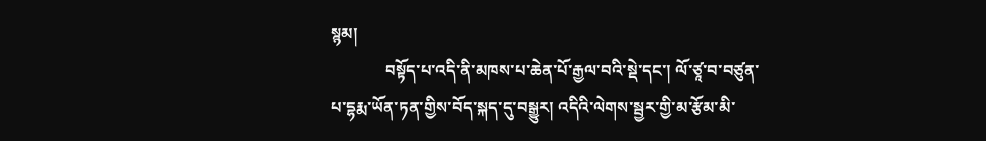སྙམ།
             བསྟོད་པ་འདི་ནི་མཁས་པ་ཆེན་པོ་རྒྱལ་བའི་སྡེ་དང་། ལོ་ཙཱ་བ་བཙུན་པ་དྷརྨ་ཡོན་ཏན་གྱིས་བོད་སྐད་དུ་བསྒྱུར། འདིའི་ལེགས་སྦྱར་གྱི་མ་རྩོམ་མི་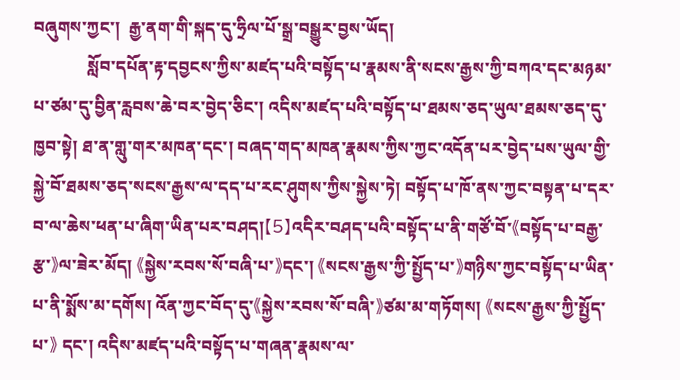བཞུགས་ཀྱང་།  རྒྱ་ནག་གི་སྐད་དུ་ཧྲིལ་པོ་སྒྲ་བསྒྱུར་བྱས་ཡོད།
             སློབ་དཔོན་རྟ་དབྱངས་ཀྱིས་མཛད་པའི་བསྟོད་པ་རྣམས་ནི་སངས་རྒྱས་ཀྱི་བཀའ་དང་མཉམ་པ་ཙམ་དུ་བྱིན་རླབས་ཆེ་བར་བྱེད་ཅིང་། འདིས་མཛད་པའི་བསྟོད་པ་ཐམས་ཅད་ཡུལ་ཐམས་ཅད་དུ་ཁྱབ་སྟེ། ཐ་ན་གླུ་གར་མཁན་དང་། བཞད་གད་མཁན་རྣམས་ཀྱིས་ཀྱང་འདོན་པར་བྱེད་པས་ཡུལ་གྱི་སྐྱེ་བོ་ཐམས་ཅད་སངས་རྒྱས་ལ་དད་པ་རང་ཤུགས་ཀྱིས་སྐྱེས་ཏེ། བསྟོད་པ་ཁོ་ནས་ཀྱང་བསྟན་པ་དར་བ་ལ་ཆེས་ཕན་པ་ཞིག་ཡིན་པར་བཤད།【5】འདིར་བཤད་པའི་བསྟོད་པ་ནི་གཙོ་བོ་《བསྟོད་པ་བརྒྱ་རྩ་》ལ་ཟེར་མོད། 《སྐྱེས་རབས་སོ་བཞི་པ་》དང་། 《སངས་རྒྱས་ཀྱི་སྤྱོད་པ་》གཉིས་ཀྱང་བསྟོད་པ་ཡིན་པ་ནི་སྨོས་མ་དགོས། འོན་ཀྱང་བོད་དུ་《སྐྱེས་རབས་སོ་བཞི་》ཙམ་མ་གཏོགས། 《སངས་རྒྱས་ཀྱི་སྤྱོད་པ་》 དང་། འདིས་མཛད་པའི་བསྟོད་པ་གཞན་རྣམས་ལ་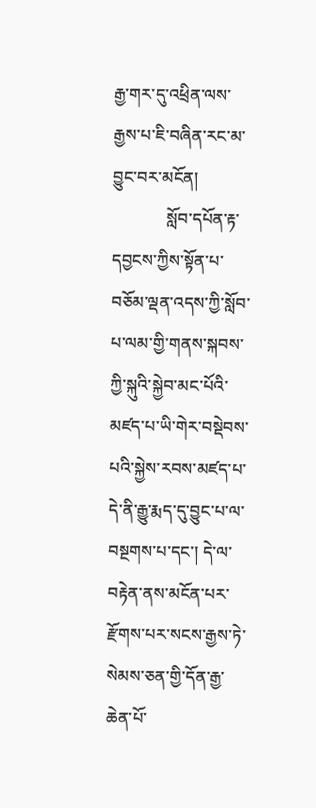རྒྱ་གར་དུ་འཕྲིན་ལས་རྒྱས་པ་ཇི་བཞིན་རང་མ་བྱུང་བར་མངོན།
             སློབ་དཔོན་རྟ་དབྱངས་ཀྱིས་སྟོན་པ་བཅོམ་ལྡན་འདས་ཀྱི་སློབ་པ་ལམ་གྱི་གནས་སྐབས་ཀྱི་སྐུའི་སྐྱེབ་མང་པོའི་མཛད་པ་ཡི་གེར་བསྡེབས་པའི་སྐྱེས་རབས་མཛད་པ་དེ་ནི་རྒྱུ་རྨད་དུ་བྱུང་པ་ལ་བསྔགས་པ་དང་། དེ་ལ་བརྟེན་ནས་མངོན་པར་རྫོགས་པར་སངས་རྒྱས་ཏེ་སེམས་ཅན་གྱི་དོན་རྒྱ་ཆེན་པོ་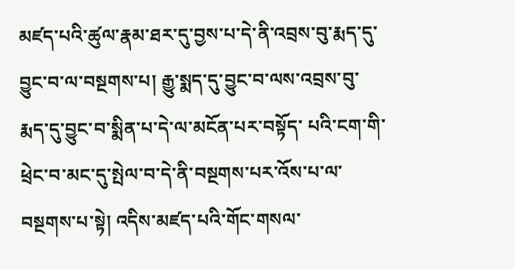མཛད་པའི་ཚུལ་རྣམ་ཐར་དུ་བྱས་པ་དེ་ནི་འབྲས་བུ་རྨད་དུ་བྱུང་བ་ལ་བསྔགས་པ། རྒྱུ་སྨད་དུ་བྱུང་བ་ལས་འབྲས་བུ་རྨད་དུ་བྱུང་བ་སྨིན་པ་དེ་ལ་མངོན་པར་བསྟོད་ པའི་ངག་གི་ཕྲེང་བ་མང་དུ་སྤེལ་བ་དེ་ནི་བསྔགས་པར་འོས་པ་ལ་བསྔགས་པ་སྟེ། འདིས་མཛད་པའི་གོང་གསལ་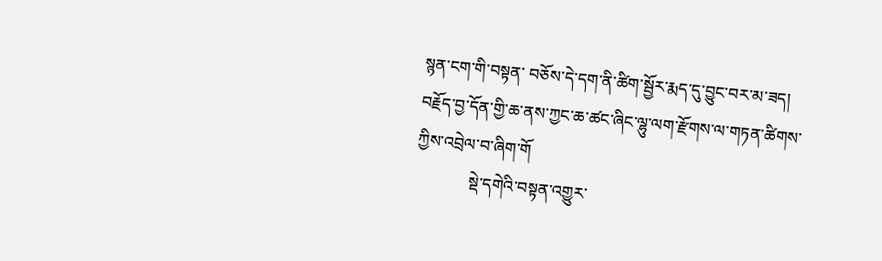སྙན་ངག་གི་བསྟན་ བཅོས་དེ་དག་ནི་ཚིག་སྦྱོར་རྨད་དུ་བྱུང་བར་མ་ཟད། བརྗོད་བྱ་དོན་གྱི་ཆ་ནས་ཀྱང་ཆ་ཚང་ཞིང་ལྷུ་ལག་རྫོགས་ལ་གཏན་ཚིགས་ཀྱིས་འབྲེལ་བ་ཞིག་གོ
             སྡེ་དགེའི་བསྟན་འགྱུར་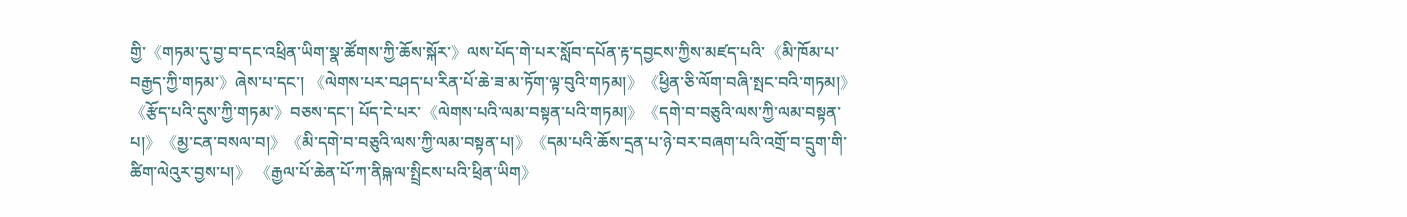གྱི་《གཏམ་དུ་བྱ་བ་དང་འཕྲིན་ཡིག་སྣ་ཚོགས་ཀྱི་ཆོས་སྐོར་》ལས་པོད་གེ་པར་སློབ་དཔོན་རྟ་དབྱངས་ཀྱིས་མཛད་པའི་《མི་ཁོམ་པ་བརྒྱད་ཀྱི་གཏམ་》ཞེས་པ་དང་། 《ལེགས་པར་བཤད་པ་རིན་པོ་ཆེ་ཟ་མ་ཏོག་ལྟ་བུའི་གཏམ།》《ཕྱིན་ཅི་ལོག་བཞི་སྤང་བའི་གཏམ།》《རྩོད་པའི་དུས་ཀྱི་གཏམ་》བཅས་དང་། པོད་ངེ་པར་《ལེགས་པའི་ལམ་བསྟན་པའི་གཏམ།》《དགེ་བ་བཅུའི་ལས་ཀྱི་ལམ་བསྟན་པ།》《མྱ་ངན་བསལ་བ།》《མི་དགེ་བ་བཅུའི་ལས་ཀྱི་ལམ་བསྟན་པ།》《དམ་པའི་ཆོས་དྲན་པ་ཉེ་བར་བཞག་པའི་འགྲོ་བ་དྲུག་གི་ཚིག་ལེའུར་བྱས་པ།》 《རྒྱལ་པོ་ཆེན་པོ་ཀ་ནིཥྐ་ལ་སྤྲིངས་པའི་ཕྲིན་ཡིག》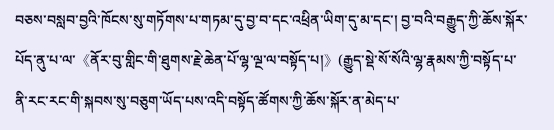བཅས་བསླབ་བྱའི་ཁོངས་སུ་གཏོགས་པ་གཏམ་དུ་བྱ་བ་དང་འཕྲིན་ཡིག་དུ་མ་དང་། བྱ་བའི་བརྒྱུད་ཀྱི་ཆོས་སྐོར་པོད་ནུ་པ་ལ་《ནོར་བུ་གླིང་གི་ཐུགས་རྗེ་ཆེན་པོ་ལྷ་ལྔ་ལ་བསྟོད་པ།》(རྒྱུད་སྡེ་སོ་སོའི་ལྷ་རྣམས་ཀྱི་བསྟོད་པ་ནི་རང་རང་གི་སྐབས་སུ་བཅུག་ཡོད་པས་འདི་བསྟོད་ཚོགས་ཀྱི་ཆོས་སྐོར་ན་མེད་པ་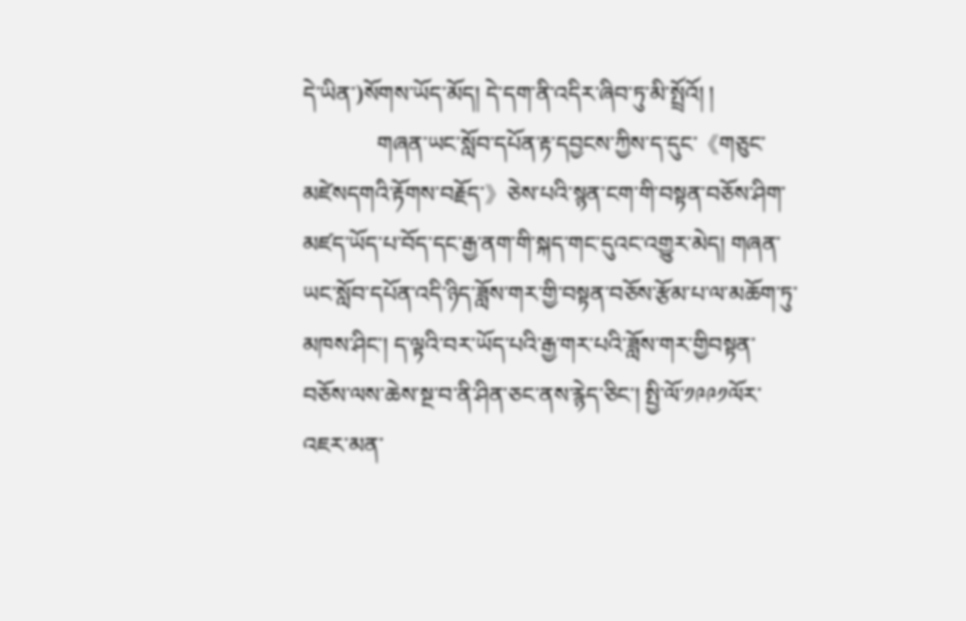དེ་ཡིན་)སོགས་ཡོད་མོད། དེ་དག་ནི་འདིར་ཞིབ་ཏུ་མི་སྤྲོའོ། །
             གཞན་ཡང་སློབ་དཔོན་རྟ་དབྱངས་ཀྱིས་ད་དུང་《གཅུང་མཛེསདགའི་རྟོགས་བརྗོད་》ཅེས་པའི་སྙན་ངག་གི་བསྟན་བཅོས་ཤིག་མཛད་ཡོད་པ་བོད་དང་རྒྱ་ནག་གི་སྐད་གང་དུའང་འགྱུར་མེད། གཞན་ཡང་སློབ་དཔོན་འདི་ཉིད་ཟློས་གར་གྱི་བསྟན་བཅོས་རྩོམ་པ་ལ་མཆོག་ཏུ་མཁས་ཤིང་། ད་ལྟའི་བར་ཡོད་པའི་རྒྱ་གར་པའི་ཟློས་གར་གྱིབསྟན་བཅོས་ལས་ཆེས་སྔ་བ་ནི་ཤིན་ཅང་ནས་རྙེད་ཅིང་། སྤྱི་ལོ་༡༩༩༡ལོར་འཇར་མན་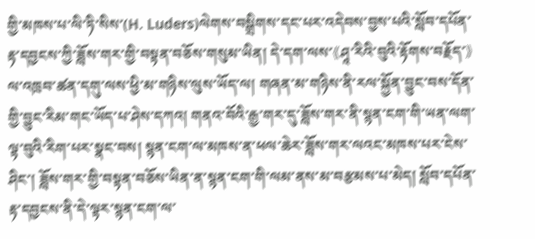གྱི་མཁས་པ་ལི་ཏི་སིས་(H. Luders)ལེགས་བསྒྲིགས་དང་པར་འདེབས་བྱས་པའི་སློབ་དཔོན་རྟ་དབྱངས་ཀྱི་ཟློས་གར་གྱི་བསྟན་བཅོས་གསུམ་ཡིན། དེ་དག་ལས་《ཤཱ་རིའི་བུའི་རྟོགས་བརྗོད་》ལ་འཁྲབ་ཚན་དགུ་ལས་ཕྱི་མ་གཉིས་ལུས་ཡོད་ལ། གཞན་མ་གཉིས་ནི་རལ་སྐྱོན་བྱུང་བས་དོན་གྱི་བྱུང་རིམ་གང་ཡོད་པ་ཤེས་དཀའ། གནའ་བོའི་རྒྱ་གར་དུ་ཟློས་གར་ནི་སྙན་ངག་གི་ཡན་ལག་ལྟ་བུའི་རིག་པར་སྣང་བས། སྙན་ངག་ལ་མཁས་ན་ཕལ་ཆེར་ཟློས་གར་ལའང་མཁས་པར་ངེས་ཤིང་། ཟློས་གར་གྱི་བསྟན་བཅོས་ཡིན་ན་སྙན་ངག་གི་ལམ་ནས་མ་བརྩམས་པ་མེད། སློབ་དཔོན་རྟ་དབྱངས་ནི་དེ་ལྟར་སྙན་ངག་ལ་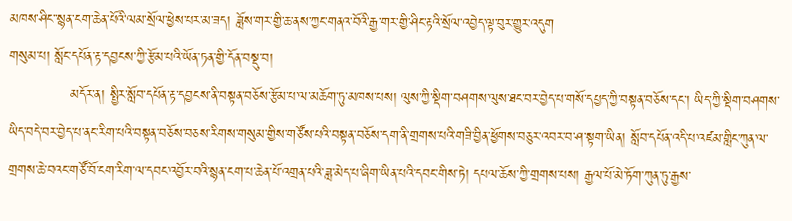མཁས་ཤིང་་སྙན་ངག་ཆེན་པོའི་ལམ་སྲོལ་ཕྱེས་པར་མ་ཟད། ཟློས་གར་གྱི་ཆ་ནས་ཀྱང་གནའ་བོའི་རྒྱ་གར་གྱི་ཤིང་རྟའི་སྲོལ་འབྱེད་ལྟ་བུར་གྱུར་འདུག
གསུམ་པ། སློང་དཔོན་རྟ་དབྱངས་ཀྱི་རྩོམ་པའི་ཡོན་ཏན་གྱི་དོན་བསྡུ་བ།
             མདོར་ན། སྤྱིར་སློབ་དཔོན་རྟ་དབྱངས་ནི་བསྟན་བཅོས་རྩོམ་པ་ལ་མཆོག་ཏུ་མཁས་པས། ལུས་ཀྱི་སྡིག་བཤགས་ལུས་ཐང་བར་བྱེད་པ་གསོ་དཔྱད་ཀྱི་བསྟན་བཅོས་དང་། ཡིད་ཀྱི་སྡིག་བཤགས་ཡིད་བདེ་བར་བྱེད་པ་ནང་རིག་པའི་བསྟན་བཅོས་བཅས་རིགས་གསུམ་གྱིས་གཙོས་པའི་བསྟན་བཅོས་དག་ནི་གྲགས་པའི་གཟི་བྱིན་ཕྱོགས་བཅུར་འབར་བ་ཤ་སྟག་ཡིན། སློབ་དཔོན་འདི་པ་འཛམ་གླིང་ཀུན་ལ་གྲགས་ཆེ་བའང་གཙོ་བོ་ངག་རིག་ལ་དབང་འབྱོར་བའི་སྙན་ངག་པ་ཆེན་པོ་འགྲན་པའི་ཟླ་མེད་པ་ཞིག་ཡིན་པའི་དབང་གིས་ཏེ། དཔལ་ཆོས་ཀྱི་གྲགས་པས། རྒྱལ་པོ་མེ་ཏོག་ཀུན་ཏུ་རྒྱས་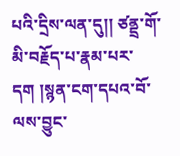པའི་དྲིས་ལན་དུ།། ཙནྡྲ་གོ་མི་བརྗོད་པ་རྣམ་པར་ དག །སྙན་ངག་དཔའ་བོ་ལས་བྱུང་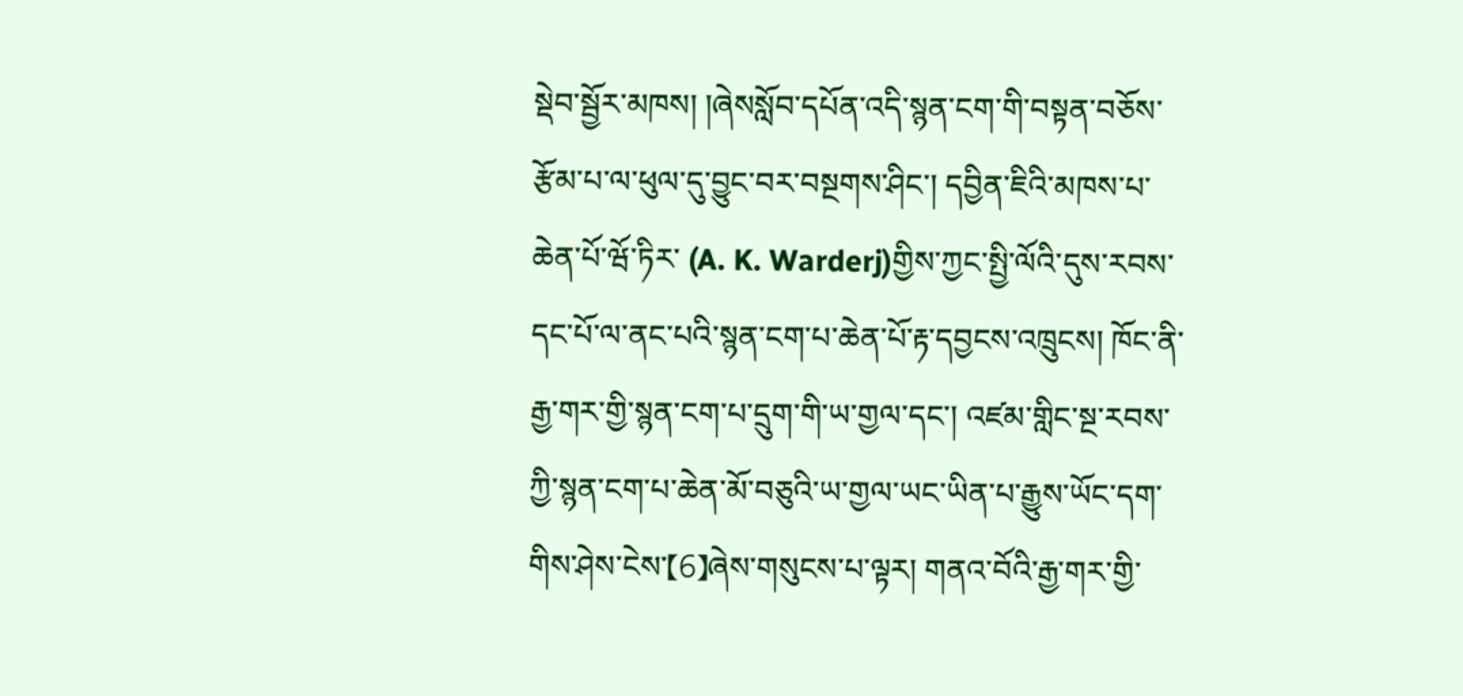སྡེབ་སྦྱོར་མཁས། །ཞེསསློབ་དཔོན་འདི་སྙན་ངག་གི་བསྟན་བཅོས་རྩོམ་པ་ལ་ཕུལ་དུ་བྱུང་བར་བསྔགས་ཤིང་། དབྱིན་ཇིའི་མཁས་པ་ཆེན་པོ་ཝོ་ཏིར་ (A. K. Warderj)གྱིས་ཀྱང་སྤྱི་ལོའི་དུས་རབས་དང་པོ་ལ་ནང་པའི་སྙན་ངག་པ་ཆེན་པོ་རྟ་དབྱངས་འཁྲུངས། ཁོང་ནི་རྒྱ་གར་གྱི་སྙན་ངག་པ་དྲུག་གི་ཡ་གྱལ་དང་། འཛམ་གླིང་སྔ་རབས་ཀྱི་སྙན་ངག་པ་ཆེན་མོ་བཅུའི་ཡ་གྱལ་ཡང་ཡིན་པ་རྒྱུས་ཡོང་དག་གིས་ཤེས་ངེས་【6】ཞེས་གསུངས་པ་ལྟར། གནའ་བོའི་རྒྱ་གར་གྱི་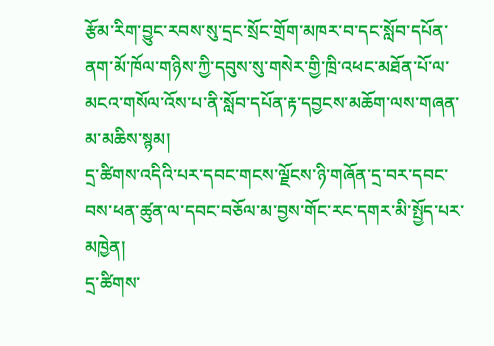རྩོམ་རིག་བྱུང་རབས་སུ་དྲང་སྲོང་གྲོག་མཁར་བ་དང་སློབ་དཔོན་ནག་མོ་ཁོལ་གཉིས་ཀྱི་དབུས་སུ་གསེར་གྱི་ཁྲི་འཕང་མཐོན་པོ་ལ་མངའ་གསོལ་འོས་པ་ནི་སློབ་དཔོན་རྟ་དབྱངས་མཆོག་ལས་གཞན་མ་མཆིས་སྙམ།
དྲ་ཚིགས་འདིའི་པར་དབང་གངས་ལྗོངས་ཉི་གཞོན་དྲ་བར་དབང་བས་ཕན་ཚུན་ལ་དབང་བཅོལ་མ་བྱས་གོང་རང་དགར་མི་སྤྱོད་པར་མཁྱེན།
དྲ་ཚིགས་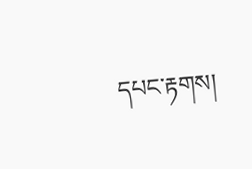དཔང་རྟགས།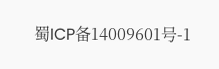蜀ICP备14009601号-1